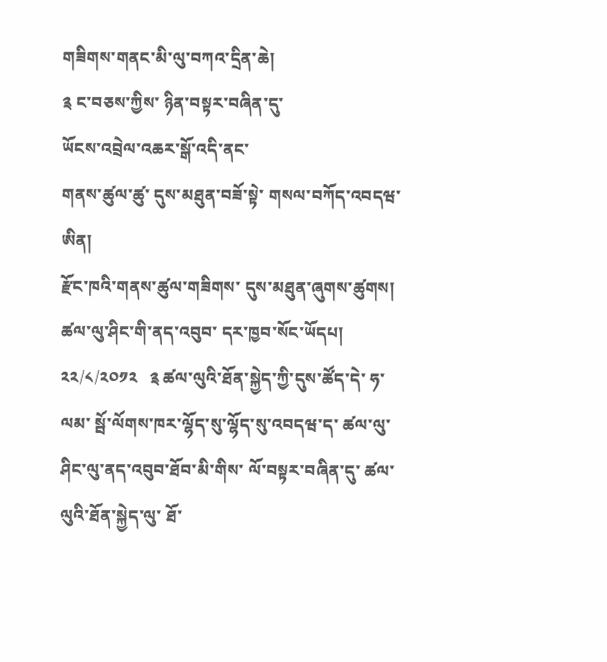གཟིགས་གནང་མི་ལུ་བཀའ་དྲིན་ཆེ།
༉ ང་བཅས་ཀྱིས་ ཉིན་བསྟར་བཞིན་དུ་
ཡོངས་འབྲེལ་འཆར་སྒོ་འདི་ནང་
གནས་ཚུལ་ཚུ་ དུས་མཐུན་བཟོ་སྟེ་ གསལ་བཀོད་འབདཝ་ཨིན།
རྫོང་ཁའི་གནས་ཚུལ་གཟིགས་ དུས་མཐུན་ཞུགས་ཚུགས།
ཚལ་ལུ་ཤིང་གི་ནད་འབུབ་ དར་ཁྱབ་སོང་ཡོདཔ།
༢༢/༨/༢༠༡༢   ༉ ཚལ་ལུའི་ཐོན་སྐྱེད་ཀྱི་དུས་ཚོད་དེ་ ཧ་ལམ་ སྦོ་ལོགས་ཁར་ལྷོད་སུ་ལྷོད་སུ་འབདཝ་ད་ ཚལ་ལུ་ཤིང་ལུ་ནད་འབུབ་ཐོབ་མི་གིས་ ལོ་བསྟར་བཞིན་དུ་ ཚལ་ལུའི་ཐོན་སྐྱེད་ལུ་ ཐོ་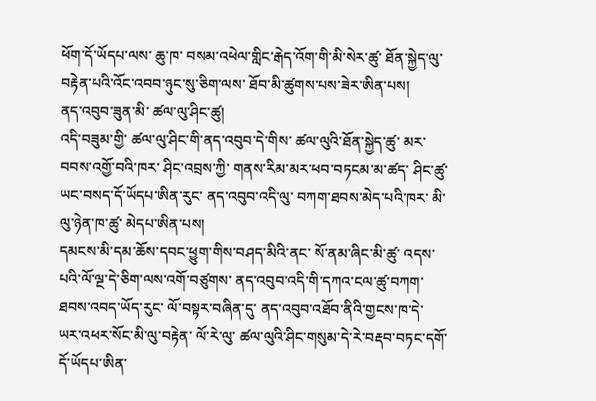ཕོག་དོ་ཡོདཔ་ལས་ ཆུ་ཁ་ བསམ་འཕེལ་གླིང་རྒེད་འོག་གི་མི་སེར་ཚུ་ ཐོན་སྐྱེད་ལུ་བརྟེན་པའི་འོང་འབབ་ཉུང་སུ་ཅིག་ལས་ ཐོབ་མི་ཚུགས་པས་ཟེར་ཨིན་པས།
ནད་འབུབ་ཟུན་མི་ ཚལ་ལུ་ཤིང་ཚུ།
འདི་བཟུམ་གྱི་ ཚལ་ལུ་ཤིང་གི་ནད་འབུབ་དེ་གིས་ ཚལ་ལུའི་ཐོན་སྐྱེད་ཚུ་ མར་བབས་འགྱོ་བའི་ཁར་ ཤིང་འབྲས་ཀྱི་ གནས་རིམ་མར་ཕབ་བཏངམ་མ་ཚད་ ཤིང་ཚུ་ཡང་བསད་དོ་ཡོདཔ་ཨིན་རུང་ ནད་འབུབ་འདི་ལུ་ བཀག་ཐབས་མེད་པའི་ཁར་ མི་ལུ་ཉེན་ཁ་ཚུ་ མེདཔ་ཨིན་པས།
དམངས་མི་དམ་ཆོས་དབང་ཕྱུག་གིས་བཤད་མིའི་ནང་ སོ་ནམ་ཞིང་མི་ཚུ་ འདས་པའི་ལོ་ལྔ་དེ་ཅིག་ལས་འགོ་བཙུགས་ ནད་འབུབ་འདི་གི་དཀའ་ངལ་ཚུ་བཀག་ཐབས་འབད་ཡོད་རུང་ ལོ་བསྟར་བཞིན་དུ་ ནད་འབུབ་འཐོབ་ནིའི་གྱངས་ཁ་དེ་ ཡར་འཕར་སོང་མི་ལུ་བརྟེན་ ལོ་རེ་ལུ་ ཚལ་ལུའི་ཤིང་གསུམ་དེ་རེ་བརྡབ་བཏང་དགོ་དོ་ཡོདཔ་ཨིན་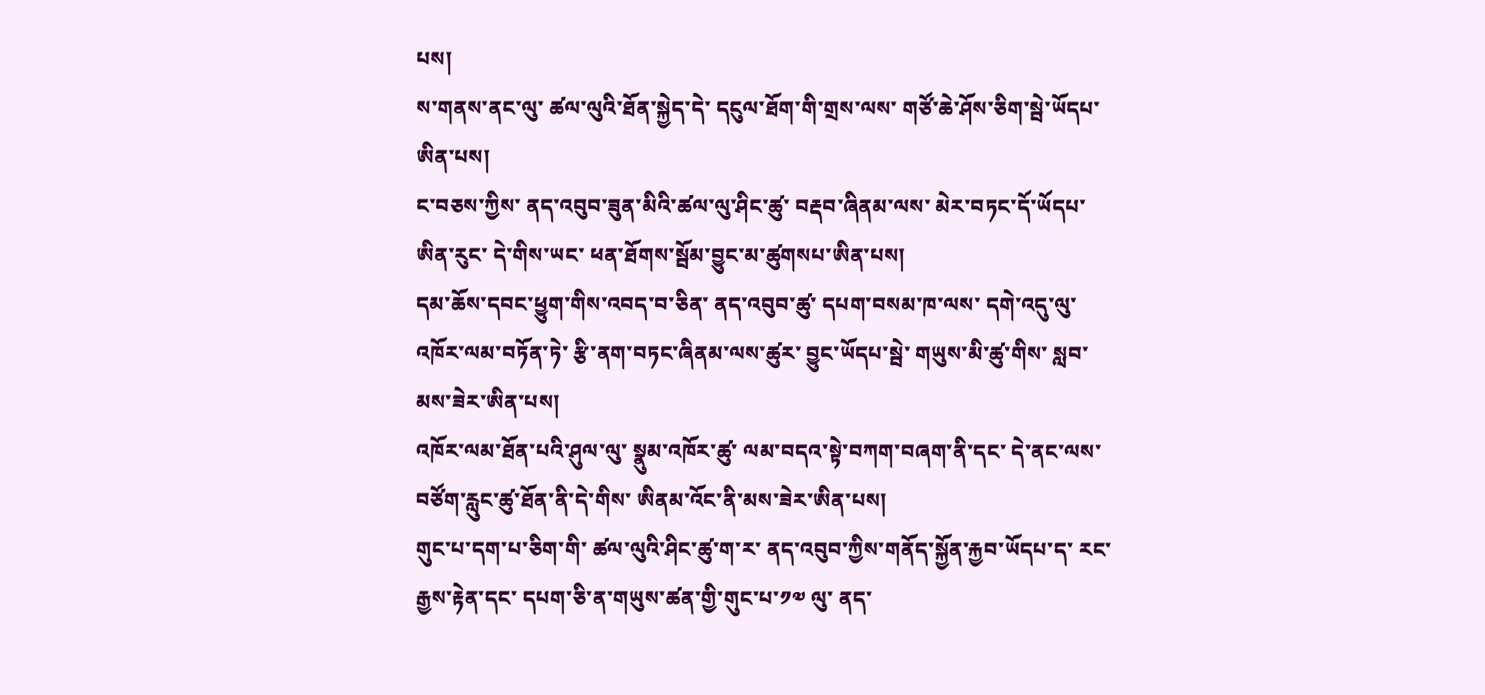པས།
ས་གནས་ནང་ལུ་ ཚལ་ལུའི་ཐོན་སྐྱེད་དེ་ དངུལ་ཐོག་གི་གྲས་ལས་ གཙོ་ཆེ་ཤོས་ཅིག་སྦེ་ཡོདཔ་ཨིན་པས།
ང་བཅས་ཀྱིས་ ནད་འབུབ་ཟུན་མིའི་ཚལ་ལུ་ཤིང་ཚུ་ བརྡབ་ཞིནམ་ལས་ མེར་བཏང་དོ་ཡོདཔ་ཨིན་རུང་ དེ་གིས་ཡང་ ཕན་ཐོགས་སྦོམ་བྱུང་མ་ཚུགསཔ་ཨིན་པས།
དམ་ཆོས་དབང་ཕྱུག་གིས་འབད་བ་ཅིན་ ནད་འབུབ་ཚུ་ དཔག་བསམ་ཁ་ལས་ དགེ་འདུ་ལུ་ འཁོར་ལམ་བཏོན་ཏེ་ རྩི་ནག་བཏང་ཞིནམ་ལས་ཚུར་ བྱུང་ཡོདཔ་སྦེ་ གཡུས་མི་ཚུ་གིས་ སླབ་མས་ཟེར་ཨིན་པས།
འཁོར་ལམ་ཐོན་པའི་ཤུལ་ལུ་ སྣུམ་འཁོར་ཚུ་ ལམ་བདའ་སྟེ་བཀག་བཞག་ནི་དང་ དེ་ནང་ལས་ བཙོག་རླུང་ཚུ་ཐོན་ནི་དེ་གིས་ ཨིནམ་འོང་ནི་མས་ཟེར་ཨིན་པས།
གུང་པ་དག་པ་ཅིག་གི་ ཚལ་ལུའི་ཤིང་ཚུ་ག་ར་ ནད་འབུབ་ཀྱིས་གནོད་སྐྱོན་རྐྱབ་ཡོདཔ་ད་ རང་རྒྱས་རྟེན་དང་ དཔག་ཅི་ན་གཡུས་ཚན་གྱི་གུང་པ་༡༧ ལུ་ ནད་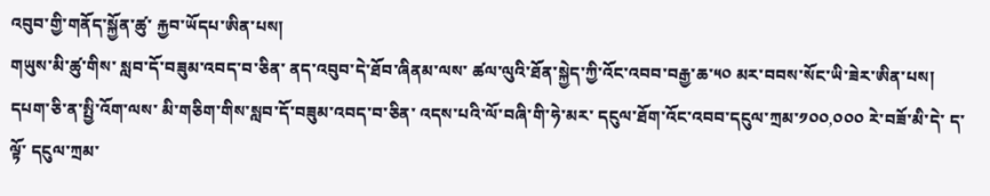འབུབ་གྱི་གནོད་སྐྱོན་ཚུ་ རྐྱབ་ཡོདཔ་ཨིན་པས།
གཡུས་མི་ཚུ་གིས་ སླབ་དོ་བཟུམ་འབད་བ་ཅིན་ ནད་འབུབ་དེ་ཐོབ་ཞིནམ་ལས་ ཚལ་ལུའི་ཐོན་སྐྱེད་ཀྱི་འོང་འབབ་བརྒྱ་ཆ་༥༠ མར་བབས་སོང་ཡི་ཟེར་ཨིན་པས།
དཔག་ཅི་ན་སྤྱི་འོག་ལས་ མི་གཅིག་གིས་སླབ་དོ་བཟུམ་འབད་བ་ཅིན་ འདས་པའི་ལོ་བཞི་གི་ཧེ་མར་ དངུལ་ཐོག་འོང་འབབ་དངུལ་ཀྲམ་༡༠༠,༠༠༠ རེ་བཟོ་མི་དེ་ ད་ལྟོ་ དངུལ་ཀྲམ་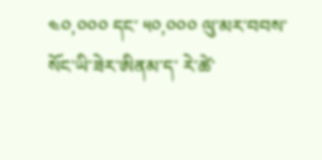༤༠,༠༠༠ དང་ ༥༠,༠༠༠ ལུ་མར་བབས་སོང་ཡི་ཟེར་ཨིནམ་ད་ རེ་ཚེ་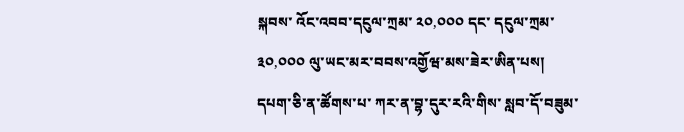སྐབས་ འོང་འབབ་དངུལ་ཀྲམ་ ༢༠,༠༠༠ དང་ དངུལ་ཀྲམ་༣༠,༠༠༠ ལུ་ཡང་མར་བབས་འགྱོཝ་མས་ཟེར་ཨིན་པས།
དཔག་ཅི་ན་ཚོགས་པ་ ཀར་ན་བྷ་དུར་རའི་གིས་ སླབ་དོ་བཟུམ་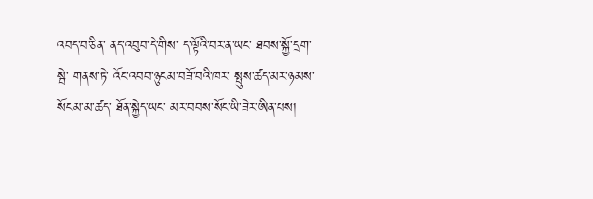འབད་བ་ཅིན་ ནད་འབུབ་དེ་གིས་ ད་ལྟོའི་བར་ན་ཡང་ ཐབས་སྐྱོ་དྲག་སྦེ་ གནས་ཏེ་ འོང་འབབ་ཉུངམ་བཟོ་བའི་ཁར་ སྤུས་ཚད་མར་ཉམས་སོངམ་མ་ཚད་ ཐོན་སྐྱེད་ཡང་ མར་བབས་སོང་ཡི་ཟེར་ཨིན་པས།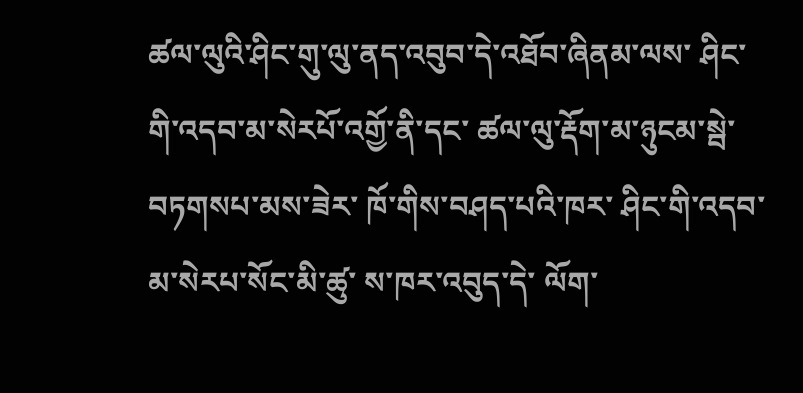ཚལ་ལུའི་ཤིང་གུ་ལུ་ནད་འབུབ་དེ་འཐོབ་ཞིནམ་ལས་ ཤིང་གི་འདབ་མ་སེརཔོ་འགྱོ་ནི་དང་ ཚལ་ལུ་རྡོག་མ་ཉུངམ་སྦེ་བཏགསཔ་མས་ཟེར་ ཁོ་གིས་བཤད་པའི་ཁར་ ཤིང་གི་འདབ་མ་སེརཔ་སོང་མི་ཚུ་ ས་ཁར་འབུད་དེ་ ལོག་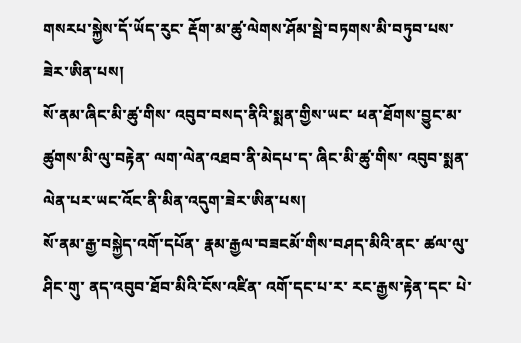གསརཔ་སྐྱེས་དོ་ཡོད་རུང་ རྡོག་མ་ཚུ་ལེགས་ཤོམ་སྦེ་བཏགས་མི་བཏུབ་པས་ཟེར་ཨིན་པས།
སོ་ནམ་ཞིང་མི་ཚུ་གིས་ འབུབ་བསད་ནིའི་སྨན་གྱིས་ཡང་ ཕན་ཐོགས་བྱུང་མ་ཚུགས་མི་ལུ་བརྟེན་ ལག་ལེན་འཐབ་ནི་མེདཔ་ད་ ཞིང་མི་ཚུ་གིས་ འབུབ་སྨན་ལེན་པར་ཡང་འོང་ནི་མིན་འདུག་ཟེར་ཨིན་པས།
སོ་ནམ་རྒྱ་བསྐྱེད་འགོ་དཔོན་ རྣམ་རྒྱལ་བཟངམོ་གིས་བཤད་མིའི་ནང་ ཚལ་ལུ་ཤིང་གུ་ ནད་འབུབ་ཐོབ་མིའི་ངོས་འཛིན་ འགོ་དང་པ་ར་ རང་རྒྱས་རྟེན་དང་ པེ་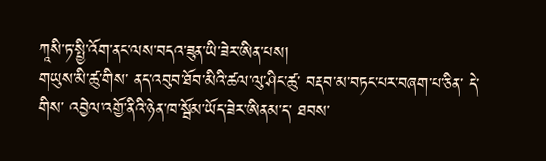ཀཱསི་ཏ་སྤྱི་འོག་ནང་ལས་བདའ་ཟུན་ཡི་ཟེར་ཨིན་པས།
གཡུས་མི་ཚུ་གིས་ ནད་འབུབ་ཐོབ་མིའི་ཚལ་ལུ་ཤིང་ཚུ་ བརྡབ་མ་བཏང་པར་བཞག་པ་ཅིན་ དེ་གིས་ འབྱེལ་འགྱོ་ནིའི་ཉེན་ཁ་སྦོམ་ཡོད་ཟེར་ཨིནམ་ད་ ཐབས་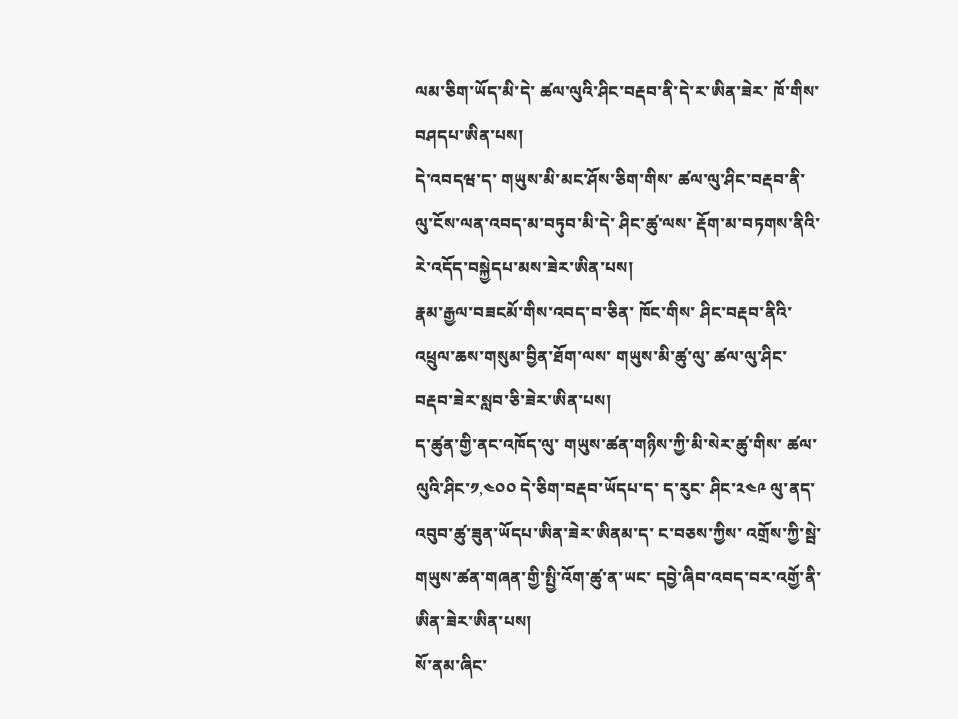ལམ་ཅིག་ཡོད་མི་དེ་ ཚལ་ལུའི་ཤིང་བརྡབ་ནི་དེ་ར་ཨིན་ཟེར་ ཁོ་གིས་བཤདཔ་ཨིན་པས།
དེ་འབདཝ་ད་ གཡུས་མི་མང་ཤོས་ཅིག་གིས་ ཚལ་ལུ་ཤིང་བརྡབ་ནི་ལུ་ངོས་ལན་འབད་མ་བཏུབ་མི་དེ་ ཤིང་ཚུ་ལས་ རྡོག་མ་བཏགས་ནིའི་རེ་འདོད་བསྐྱེདཔ་མས་ཟེར་ཨིན་པས།
རྣམ་རྒྱལ་བཟངམོ་གིས་འབད་བ་ཅིན་ ཁོང་གིས་ ཤིང་བརྡབ་ནིའི་འཕྲུལ་ཆས་གསུམ་བྱིན་ཐོག་ལས་ གཡུས་མི་ཚུ་ལུ་ ཚལ་ལུ་ཤིང་བརྡབ་ཟེར་སླབ་ཅི་ཟེར་ཨིན་པས།
ད་ཚུན་གྱི་ནང་འཁོད་ལུ་ གཡུས་ཚན་གཉིས་ཀྱི་མི་སེར་ཚུ་གིས་ ཚལ་ལུའི་ཤིང་༡,༤༠༠ དེ་ཅིག་བརྡབ་ཡོདཔ་ད་ ད་རུང་ ཤིང་༢༤༩ ལུ་ནད་འབུབ་ཚུ་ཟུན་ཡོདཔ་ཨིན་ཟེར་ཨིནམ་ད་ ང་བཅས་ཀྱིས་ འགྲོས་ཀྱི་སྦེ་ གཡུས་ཚན་གཞན་གྱི་སྤྱི་འོག་ཚུ་ན་ཡང་ དབྱེ་ཞིབ་འབད་བར་འགྱོ་ནི་ཨིན་ཟེར་ཨིན་པས།
སོ་ནམ་ཞིང་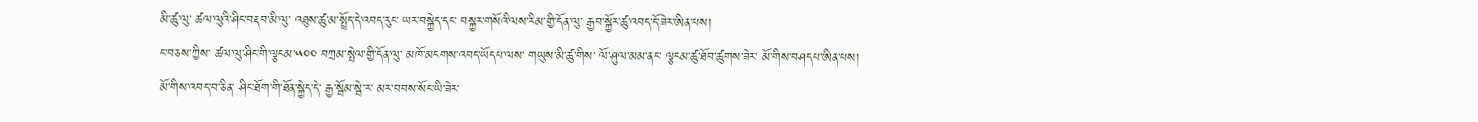མི་ཚུ་ལུ་ ཚལ་ལུའི་ཤིང་བརྡབ་མི་ལུ་ འཐུས་ཚུ་མ་སྤྲོད་དེ་འབད་རུང་ ཡར་བསྐྱེད་དང་ བསྐྱར་གསོའི་ལས་རིམ་གྱི་དོན་ལུ་ རྒྱབ་སྐྱོར་ཚུ་འབད་དོ་ཟེར་ཨིན་པས།
ང་བཅས་ཀྱིས་ ཚལ་ལུ་ཤིང་གི་ལྕངམ་༥༠༠ བཀྲམ་སྤེལ་གྱི་དོན་ལུ་ མཁོ་མངགས་འབད་ཡོདཔ་ལས་ གཡུས་མི་ཚུ་གིས་ ལོ་ཤུལ་མམ་ནང་ ལྕངམ་ཚུ་ཐོབ་ཚུགས་ཟེར་ མོ་གིས་བཤདཔ་ཨིན་པས།
མོ་གིས་འབད་བ་ཅིན་ ཤིང་ཐོག་གི་ཐོན་སྐྱེད་དེ་ རྒྱ་སྦོམ་སྦེ་ར་ མར་བབས་སོང་ཡི་ཟེར་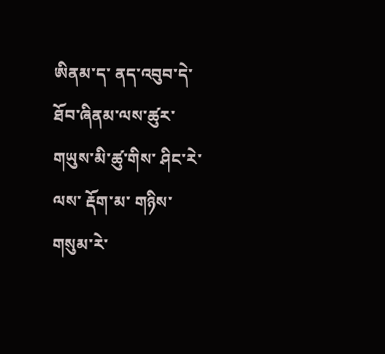ཨིནམ་ད་ ནད་འབུབ་དེ་ཐོབ་ཞིནམ་ལས་ཚུར་ གཡུས་མི་ཚུ་གིས་ ཤིང་རེ་ལས་ རྡོག་མ་ གཉིས་གསུམ་རེ་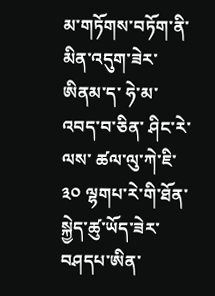མ་གཏོགས་བཏོག་ནི་མིན་འདུག་ཟེར་ཨིནམ་ད་ ཧེ་མ་འབད་བ་ཅིན་ ཤིང་རེ་ལས་ ཚལ་ལུ་ཀེ་ཇི་༣༠ ལྷགཔ་རེ་གི་ཐོན་སྐྱེད་ཚུ་ཡོད་ཟེར་ བཤདཔ་ཨིན་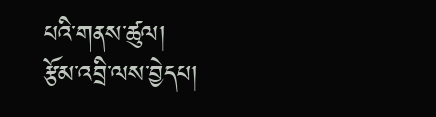པའི་གནས་ཚུལ།
རྩོམ་འབྲི་ལས་བྱེདཔ།